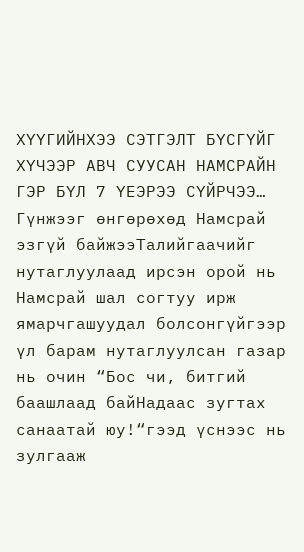ХҮҮГИЙНХЭЭ СЭТГЭЛТ БҮСГҮЙГ ХҮЧЭЭР АВЧ СУУСАН НАМСРАЙН ГЭР БҮЛ 7 ҮЕЭРЭЭ СҮЙРЧЭЭ… Гүнжээг өнгөрөхөд Намсрай эзгүй байжээТалийгаачийг нутаглуулаад ирсэн орой нь Намсрай шал согтуу ирж ямарчгашуудал болсонгүйгээр үл барам нутаглуулсан газар нь очин “Бос чи, битгий баашлаад байНадаас зугтах санаатай юу!“гээд үснээс нь зулгааж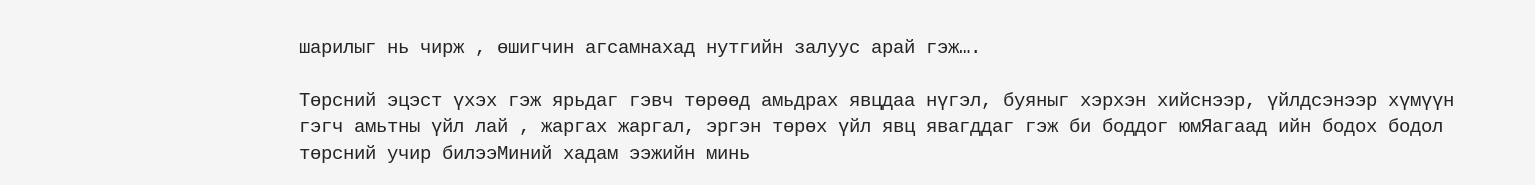шарилыг нь чирж , өшигчин агсамнахад нутгийн залуус арай гэж….

Төрсний эцэст үхэх гэж ярьдаг гэвч төрөөд амьдрах явцдаа нүгэл, буяныг хэрхэн хийснээр, үйлдсэнээр хүмүүн гэгч амьтны үйл лай , жаргах жаргал, эргэн төрөх үйл явц явагддаг гэж би боддог юмЯагаад ийн бодох бодол төрсний учир билээМиний хадам ээжийн минь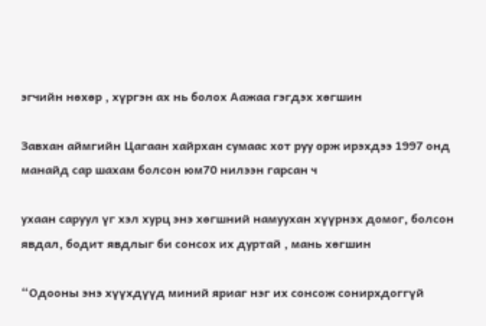эгчийн нөхөр , хүргэн ах нь болох Аажаа гэгдэх хөгшин

Завхан аймгийн Цагаан хайрхан сумаас хот руу орж ирэхдээ 1997 онд манайд сар шахам болсон юм70 нилээн гарсан ч

ухаан саруул үг хэл хурц энэ хөгшний намуухан хүүрнэх домог, болсон явдал, бодит явдлыг би сонсох их дуртай , мань хөгшин

“Одооны энэ хүүхдүүд миний яриаг нэг их сонсож сонирхдоггүй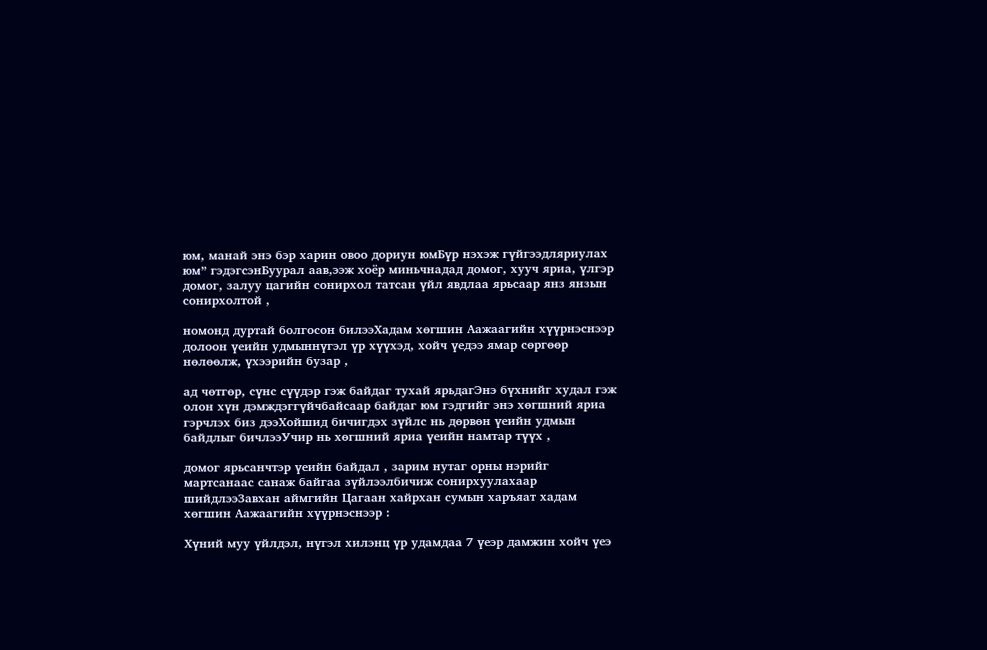юм, манай энэ бэр харин овоо дориун юмБүр нэхэж гүйгээдляриулах юм” гэдэгсэнБуурал аав,ээж хоёр миньчнадад домог, хууч яриа, үлгэр домог, залуу цагийн сонирхол татсан үйл явдлаа ярьсаар янз янзын сонирхолтой ,

номонд дуртай болгосон билээХадам хөгшин Аажаагийн хүүрнэснээр долоон үеийн удмыннүгэл үр хүүхэд, хойч үедээ ямар сөргөөр нөлөөлж, үхээрийн бузар ,

ад чөтгөр, сүнс сүүдэр гэж байдаг тухай ярьдагЭнэ бүхнийг худал гэж олон хүн дэмждэггүйчбайсаар байдаг юм гэдгийг энэ хөгшний яриа гэрчлэх биз дээХойшид бичигдэх зүйлс нь дөрвөн үеийн удмын байдлыг бичлээУчир нь хөгшний яриа үеийн намтар түүх ,

домог ярьсанчтэр үеийн байдал , зарим нутаг орны нэрийг мартсанаас санаж байгаа зүйлээлбичиж сонирхуулахаар шийдлээЗавхан аймгийн Цагаан хайрхан сумын харъяат хадам хөгшин Аажаагийн хүүрнэснээр :

Хүний муу үйлдэл, нүгэл хилэнц үр удамдаа 7 үеэр дамжин хойч үеэ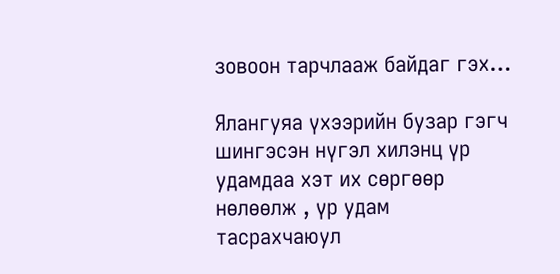зовоон тарчлааж байдаг гэх…

Ялангуяа үхээрийн бузар гэгч шингэсэн нүгэл хилэнц үр удамдаа хэт их сөргөөр нөлөөлж , үр удам тасрахчаюул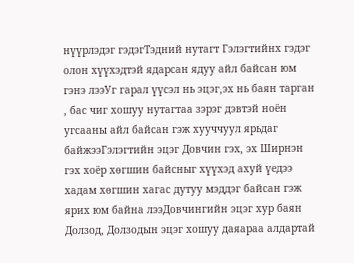нүүрлэдэг гэдэгТэдний нутагт Гэлэгтийнх гэдэг олон хүүхэдтэй ядарсан ядуу айл байсан юм гэнэ лээУг гарал үүсэл нь эцэг,эх нь баян тарган , бас чиг хошуу нутагтаа зэрэг дэвтэй ноён угсааны айл байсан гэж хууччуул ярьдаг байжээГэлэгтийн эцэг Довчин гэх, эх Ширнэн гэх хоёр хөгшин байсныг хүүхэд ахуй үедээ хадам хөгшин хагас дутуу мэддэг байсан гэж ярих юм байна лээДовчингийн эцэг хур баян Долзод, Долзодын эцэг хошуу даяараа алдартай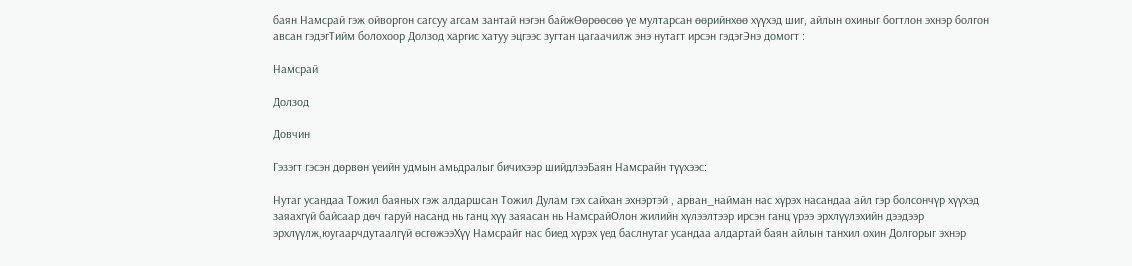баян Намсрай гэж ойворгон сагсуу агсам зантай нэгэн байжӨөрөөсөө үе мултарсан өөрийнхөө хүүхэд шиг, айлын охиныг богтлон эхнэр болгон авсан гэдэгТийм болохоор Долзод харгис хатуу эцгээс зугтан цагаачилж энэ нутагт ирсэн гэдэгЭнэ домогт :

Намсрай

Долзод

Довчин

Гэзэгт гэсэн дөрвөн үеийн удмын амьдралыг бичихээр шийдлээБаян Намсрайн түүхээс:

Нутаг усандаа Тожил баяных гэж алдаршсан Тожил Дулам гэх сайхан эхнэртэй , арван_найман нас хүрэх насандаа айл гэр болсончүр хүүхэд заяахгүй байсаар дөч гаруй насанд нь ганц хүү заяасан нь НамсрайОлон жилийн хүлээлтээр ирсэн ганц үрээ эрхлүүлэхийн дээдээр эрхлүүлж,юугаарчдутаалгүй өсгөжээХүү Намсрайг нас биед хүрэх үед баслнутаг усандаа алдартай баян айлын танхил охин Долгорыг эхнэр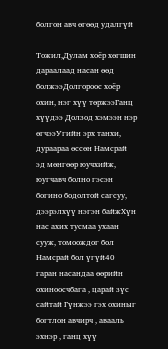болгон авч өгөөд удалгүй

Тожил,Дулам хоёр хөгшин дараалаад насан өөд болжээДолгороос хоёр охин, нэг хүү төржээГанц хүүдээ Долзод хэмээн нэр өгчээУгийн эрх танхи, дураараа өссөн Намсрай эд мөнгөөр юучхийж, юугчавч болно гэсэн богино бодолтой сагсуу, дээрэлхүү нэгэн байжХүн нас ахих тусмаа ухаан сууж, томоождог бол Намсрай бол үгүй40 гаран насандаа өөрийн охиноосчбага , царай зүс сайтай Гүнжээ гэх охиныг богтлон авчирч , авааль эхнэр , ганц хүү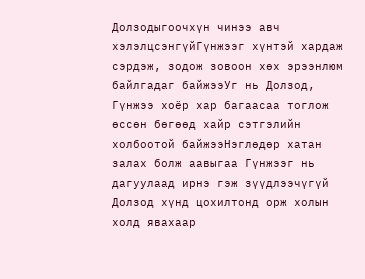Долзодыгоочхүн чинээ авч хэлэлцсэнгүйГүнжээг хүнтэй хардаж сэрдэж, зодож зовоон хөх эрээнлюм байлгадаг байжээУг нь Долзод, Гүнжээ хоёр хар багаасаа тоглож өссөн бөгөөд хайр сэтгэлийн холбоотой байжээНэглөдөр хатан залах болж аавыгаа Гүнжээг нь дагуулаад ирнэ гэж зүүдлээчүгүй Долзод хүнд цохилтонд орж холын холд явахаар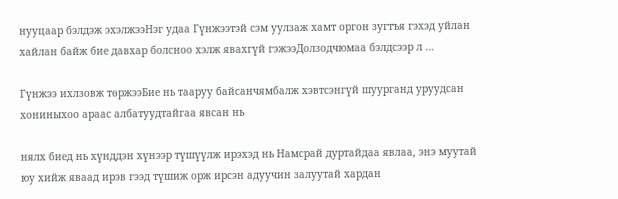нууцаар бэлдэж эхэлжээНэг удаа Гүнжээтэй сэм уулзаж хамт оргон зугтъя гэхэд уйлан хайлан байж бие давхар болсноо хэлж явахгүй гэжээДолзодчюмаа бэлдсээр л …

Гүнжээ ихлзовж төржээБие нь тааруу байсанчямбалж хэвтсэнгүй шуурганд уруудсан хониныхоо араас албатуудтайгаа явсан нь

нялх биед нь хүнддэн хүнээр түшүүлж ирэхэд нь Намсрай дуртайдаа явлаа, энэ муутай юу хийж яваад ирэв гээд түшиж орж ирсэн адуучин залуутай хардан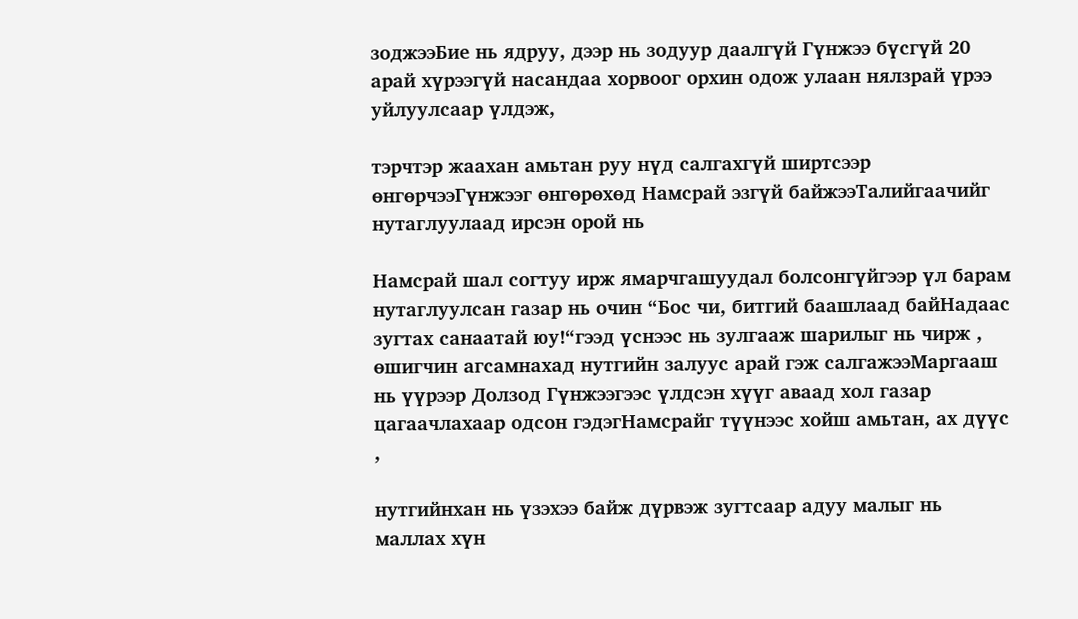зоджээБие нь ядруу, дээр нь зодуур даалгүй Гүнжээ бүсгүй 20 арай хүрээгүй насандаа хорвоог орхин одож улаан нялзрай үрээ уйлуулсаар үлдэж,

тэрчтэр жаахан амьтан руу нүд салгахгүй ширтсээр өнгөрчээГүнжээг өнгөрөхөд Намсрай эзгүй байжээТалийгаачийг нутаглуулаад ирсэн орой нь

Намсрай шал согтуу ирж ямарчгашуудал болсонгүйгээр үл барам нутаглуулсан газар нь очин “Бос чи, битгий баашлаад байНадаас зугтах санаатай юу!“гээд үснээс нь зулгааж шарилыг нь чирж , өшигчин агсамнахад нутгийн залуус арай гэж салгажээМаргааш нь үүрээр Долзод Гүнжээгээс үлдсэн хүүг аваад хол газар цагаачлахаар одсон гэдэгНамсрайг түүнээс хойш амьтан, ах дүүс ,

нутгийнхан нь үзэхээ байж дүрвэж зугтсаар адуу малыг нь маллах хүн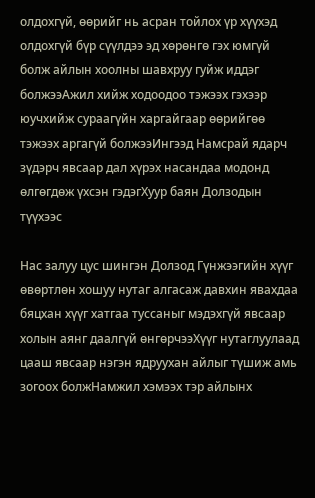олдохгүй, өөрийг нь асран тойлох үр хүүхэд олдохгүй бүр сүүлдээ эд хөрөнгө гэх юмгүй болж айлын хоолны шавхруу гуйж иддэг болжээАжил хийж ходоодоо тэжээх гэхээр юучхийж сураагүйн харгайгаар өөрийгөө тэжээх аргагүй болжээИнгээд Намсрай ядарч зүдэрч явсаар дал хүрэх насандаа модонд өлгөгдөж үхсэн гэдэгХуур баян Долзодын түүхээс

Нас залуу цус шингэн Долзод Гүнжээгийн хүүг өвөртлөн хошуу нутаг алгасаж давхин явахдаа бяцхан хүүг хатгаа туссаныг мэдэхгүй явсаар холын аянг даалгүй өнгөрчээХүүг нутаглуулаад цааш явсаар нэгэн ядруухан айлыг түшиж амь зогоох болжНамжил хэмээх тэр айлынх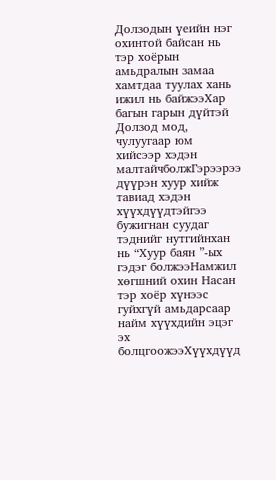Долзодын үеийн нэг охинтой байсан нь тэр хоёрын амьдралын замаа хамтдаа туулах хань ижил нь байжээХар багын гарын дүйтэй Долзод мод, чулуугаар юм хийсээр хэдэн малтайчболжГэрээрээ дүүрэн хуур хийж тавиад хэдэн хүүхдүүдтэйгээ бужигнан суудаг тэднийг нутгийнхан нь “Хуур баян ”-ых гэдэг болжээНамжил хөгшний охин Насан тэр хоёр хүнээс гуйхгүй амьдарсаар найм хүүхдийн эцэг эх болцгоожээХүүхдүүд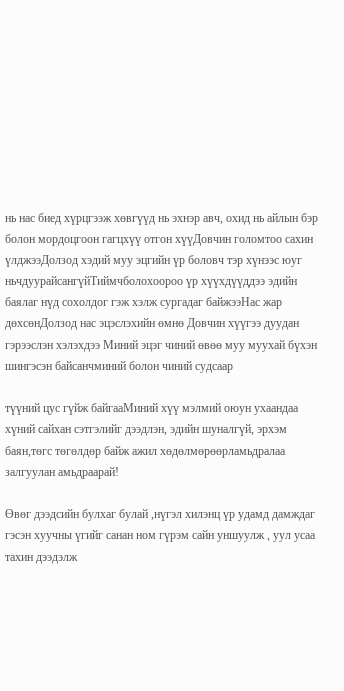нь нас биед хүрцгээж хөвгүүд нь эхнэр авч, охид нь айлын бэр болон мордоцгоон гагцхүү отгон хүүДовчин голомтоо сахин үлджээДолзод хэдий муу эцгийн үр боловч тэр хүнээс юуг ньчдуурайсангүйТиймчболохоороо үр хүүхдүүддээ эдийн баялаг нүд сохолдог гэж хэлж сургадаг байжээНас жар дөхсөнДолзод нас эцэслэхийн өмнө Довчин хүүгээ дуудан гэрээслэн хэлэхдээ Миний эцэг чиний өвөө муу муухай бүхэн шингэсэн байсанчминий болон чиний судсаар

түүний цус гүйж байгааМиний хүү мэлмий оюун ухаандаа хүний сайхан сэтгэлийг дээдлэн, эдийн шуналгүй, эрхэм баян,төгс төгөлдөр байж ажил хөдөлмөрөөрламьдралаа залгуулан амьдраарай!

Өвөг дээдсийн булхаг булай ,нүгэл хилэнц үр удамд дамждаг гэсэн хуучны үгийг санан ном гүрэм сайн уншуулж , уул усаа тахин дээдэлж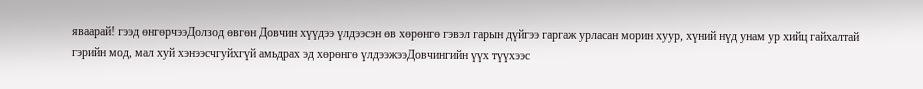яваарай! гээд өнгөрчээДолзод өвгөн Довчин хүүдээ үлдээсэн өв хөрөнгө гэвэл гарын дүйгээ гаргаж урласан морин хуур, хүний нүд унам ур хийц гайхалтай гэрийн мод, мал хуй хэнээсчгуйхгүй амьдрах эд хөрөнгө үлдээжээДовчингийн үүх түүхээс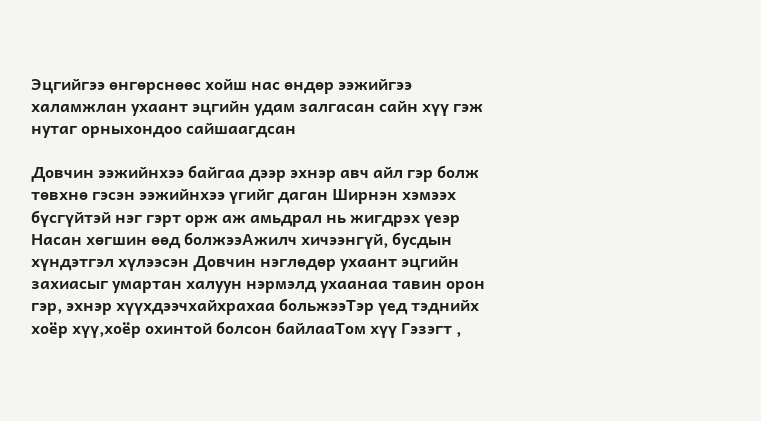Эцгийгээ өнгөрснөөс хойш нас өндөр ээжийгээ халамжлан ухаант эцгийн удам залгасан сайн хүү гэж нутаг орныхондоо сайшаагдсан

Довчин ээжийнхээ байгаа дээр эхнэр авч айл гэр болж төвхнө гэсэн ээжийнхээ үгийг даган Ширнэн хэмээх бүсгүйтэй нэг гэрт орж аж амьдрал нь жигдрэх үеэр Насан хөгшин өөд болжээАжилч хичээнгүй, бусдын хүндэтгэл хүлээсэн Довчин нэглөдөр ухаант эцгийн захиасыг умартан халуун нэрмэлд ухаанаа тавин орон гэр, эхнэр хүүхдээчхайхрахаа больжээТэр үед тэднийх хоёр хүү,хоёр охинтой болсон байлааТом хүү Гэзэгт ,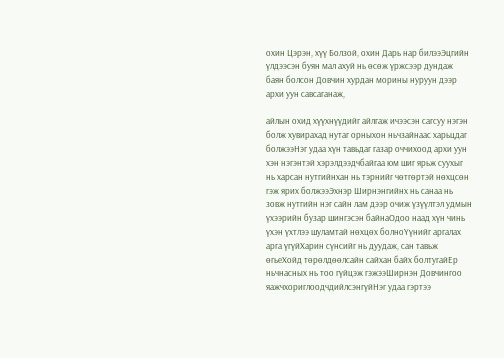охин Цэрэн, хүү Болзой, охин Дарь нар билээЭцгийн үлдээсэн буян мал ахуй нь өсөж үржсээр дундаж баян болсон Довчин хурдан морины нуруун дээр архи уун савсаганаж,

айлын охид хүүхнүүдийг айлгаж ичээсэн сагсуу нэгэн болж хувирахад нутаг орныхон ньчзайнаас харьцдаг болжээНэг удаа хүн тавьдаг газар оччихоод архи уун хэн нэгэнтэй хэрэлдээдчбайгаа юм шиг ярьж суухыг нь харсан нутгийнхан нь тэрнийг чөтгөртэй нөхцсөн гэж ярих болжээЭхнэр Ширнэнгийнх нь санаа нь зовж нутгийн нэг сайн лам дээр очиж үзүүлтэл удмын үхээрийн бузар шингэсэн байнаОдоо наад хүн чинь үхэн үхтлээ шуламтай нөхцөх болноҮүнийг аргалах арга үгүйХарин сүнсийг нь дуудаж, сан тавьж өгьеХойд төрөлдөөлсайн сайхан байх болтугайЕр ньчнасных нь тоо гүйцэж гэжээШирнэн Довчингоо яажчхориглоодчдийлсэнгүйНэг удаа гэртээ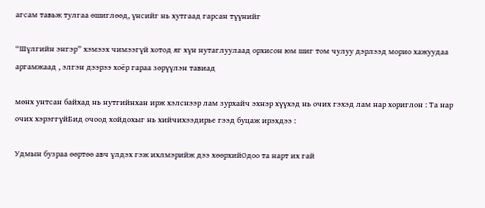агсам тавьж тулгаа өшиглөөд, үнсийг нь хутгаад гарсан түүнийг

“Шүлгийн энгэр” хэмээх чимээгүй хотод яг хүн нутаглуулаад орхисон юм шиг том чулуу дэрлээд морио хажуудаа аргамжаад , элгэн дээрээ хоёр гараа зөрүүлэн тавиад

мөнх унтсан байхад нь нутгийнхан ирж хэлснээр лам зурхайч эхнэр хүүхэд нь очих гэхэд лам нар хориглон : Та нар очих хэрэггүйБид очоод хойдохыг нь хийчихээдирье гээд буцаж ирэхдээ :

Удмын бузраа өөртөө авч үлдэх гэж ихлмэрийж дээ хөөрхийОдоо та нарт их гай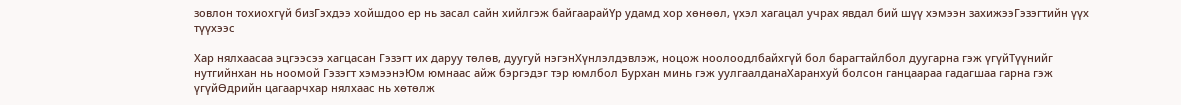зовлон тохиохгүй бизГэхдээ хойшдоо ер нь засал сайн хийлгэж байгаарайҮр удамд хор хөнөөл, үхэл хагацал учрах явдал бий шүү хэмээн захижээГэзэгтийн үүх түүхээс

Хар нялхаасаа эцгээсээ хагцасан Гэзэгт их даруу төлөв, дуугуй нэгэнХүнлэлдэвлэж, ноцож ноолоодлбайхгүй бол барагтайлбол дуугарна гэж үгүйТүүнийг нутгийнхан нь ноомой Гэзэгт хэмээнэЮм юмнаас айж бэргэдэг тэр юмлбол Бурхан минь гэж уулгаалданаХаранхуй болсон ганцаараа гадагшаа гарна гэж үгүйӨдрийн цагаарчхар нялхаас нь хөтөлж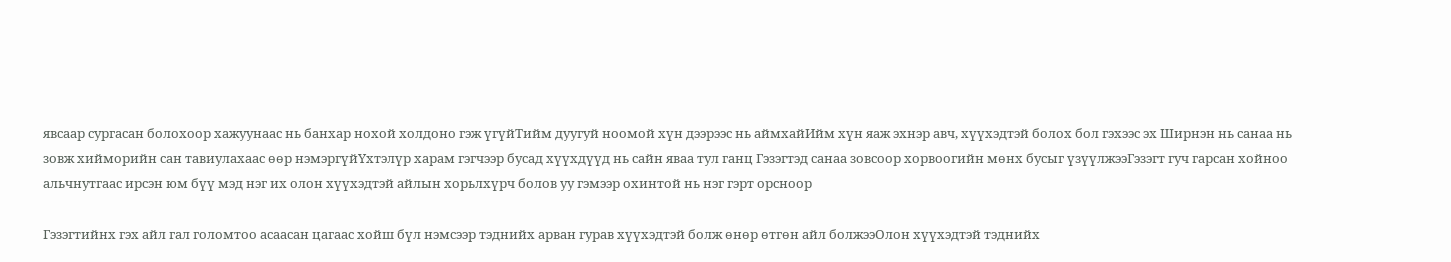явсаар сургасан болохоор хажуунаас нь банхар нохой холдоно гэж үгүйТийм дуугуй ноомой хүн дээрээс нь аймхайИйм хүн яаж эхнэр авч, хүүхэдтэй болох бол гэхээс эх Ширнэн нь санаа нь зовж хийморийн сан тавиулахаас өөр нэмэргүйҮхтэлүр харам гэгчээр бусад хүүхдүүд нь сайн яваа тул ганц Гэзэгтэд санаа зовсоор хорвоогийн мөнх бусыг үзүүлжээГэзэгт гуч гарсан хойноо альчнутгаас ирсэн юм бүү мэд нэг их олон хүүхэдтэй айлын хорьлхүрч болов уу гэмээр охинтой нь нэг гэрт орсноор

Гэзэгтийнх гэх айл гал голомтоо асаасан цагаас хойш бүл нэмсээр тэднийх арван гурав хүүхэдтэй болж өнөр өтгөн айл болжээОлон хүүхэдтэй тэднийх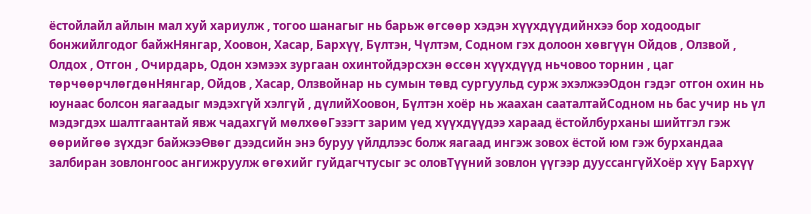ёстойлайл айлын мал хуй хариулж , тогоо шанагыг нь барьж өгсөөр хэдэн хүүхдүүдийнхээ бор ходоодыг бонжийлгодог байжНянгар, Хоовон, Хасар, Бархүү, Бүлтэн, Чүлтэм, Содном гэх долоон хөвгүүн Ойдов , Олзвой , Олдох , Отгон , Очирдарь, Одон хэмээх зургаан охинтойдэрсхэн өссөн хүүхдүүд ньчовоо торнин , цаг төрчөөрчлөгдөнНянгар, Ойдов , Хасар, Олзвойнар нь сумын төвд сургуульд сурж эхэлжээОдон гэдэг отгон охин нь юунаас болсон яагаадыг мэдэхгүй хэлгүй , дүлийХоовон, Бүлтэн хоёр нь жаахан сааталтайСодном нь бас учир нь үл мэдэгдэх шалтгаантай явж чадахгүй мөлхөөГэзэгт зарим үед хүүхдүүдээ хараад ёстойлбурханы шийтгэл гэж өөрийгөө зүхдэг байжээӨвөг дээдсийн энэ буруу үйлдлээс болж яагаад ингэж зовох ёстой юм гэж бурхандаа залбиран зовлонгоос ангижруулж өгөхийг гуйдагчтусыг эс оловТүүний зовлон үүгээр дууссангүйХоёр хүү Бархүү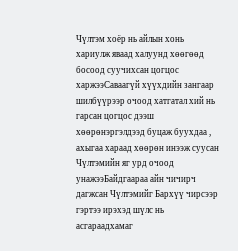Чүлтэм хоёр нь айлын хонь хариулж яваад халуунд хөөгөөд босоод суучихсан цогцос харжээСаваагүй хүүхдийн зангаар шилбүүрээр очоод хатгатал хий нь гарсан цогцос дээш хөөрөнэргэлдээд буцаж буухдаа , ахыгаа хараад хөөрөн инээж суусан Чүлтэмийн яг урд очоод унажээБайдгаараа айн чичирч дагжсан Чүлтэмийг Бархүү чирсээр гэртээ ирэхэд шүлс нь асгараадхамаг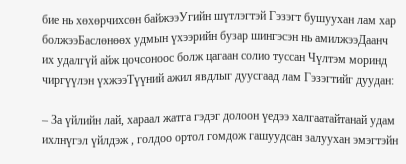бие нь хөхөрчихсөн байжээУгийн шүтлэгтэй Гэзэгт бушуухан лам хар болжээБаслөнөөх удмын үхээрийн бузар шингэсэн нь амилжээДаанч их удалгүй айж цочсоноос болж цагаан солио туссан Чүлтэм моринд чиргүүлэн үхжээТүүний ажил явдлыг дуусгаад лам Гэзэгтийг дуудан:

– За үйлийн лай, хараал жатга гэдэг долоон үедээ халгаатайтанай удам ихлнүгэл үйлдэж , голдоо ортол гомдож гашуудсан залуухан эмэгтэйн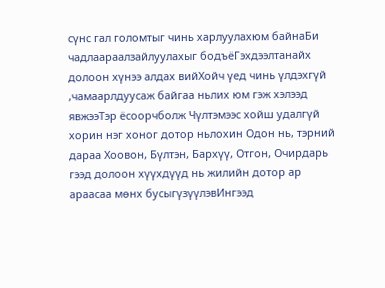сүнс гал голомтыг чинь харлуулахюм байнаБи чадлаараалзайлуулахыг бодъёГэхдээлтанайх долоон хүнээ алдах вийХойч үед чинь үлдэхгүй ,чамаарлдуусаж байгаа ньлих юм гэж хэлээд явжээТэр ёсоорчболж Чүлтэмээс хойш удалгүй хорин нэг хоног дотор ньлохин Одон нь, тэрний дараа Хоовон, Бүлтэн, Бархүү, Отгон, Очирдарь гээд долоон хүүхдүүд нь жилийн дотор ар араасаа мөнх бусыгүзүүлэвИнгээд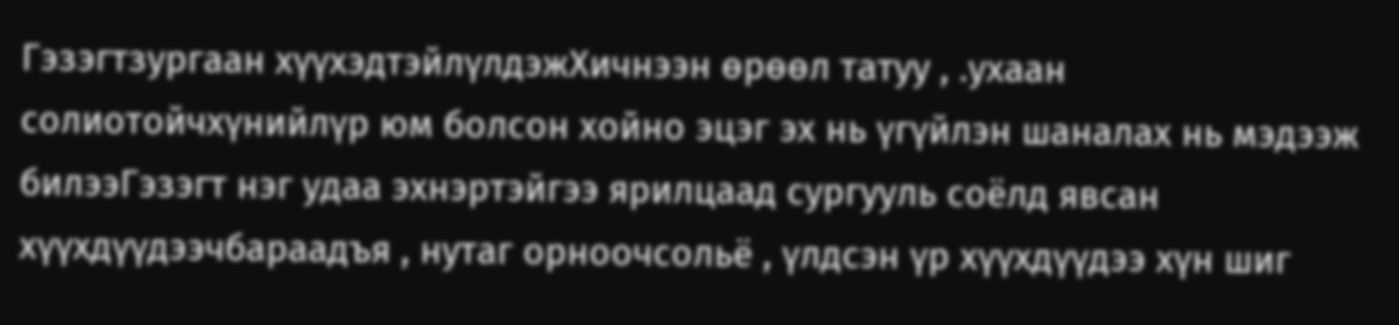Гэзэгтзургаан хүүхэдтэйлүлдэжХичнээн өрөөл татуу , .ухаан солиотойчхүнийлүр юм болсон хойно эцэг эх нь үгүйлэн шаналах нь мэдээж билээГэзэгт нэг удаа эхнэртэйгээ ярилцаад сургууль соёлд явсан хүүхдүүдээчбараадъя , нутаг орноочсольё , үлдсэн үр хүүхдүүдээ хүн шиг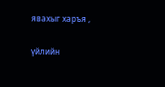явахыг харъя ,

үйлийн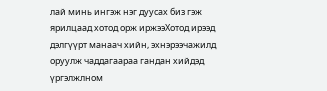лай минь ингэж нэг дуусах биз гэж ярилцаад хотод орж иржээХотод ирээд дэлгүүрт манаач хийн, эхнэрээчажилд оруулж чаддагаараа гандан хийдэд үргэлжлном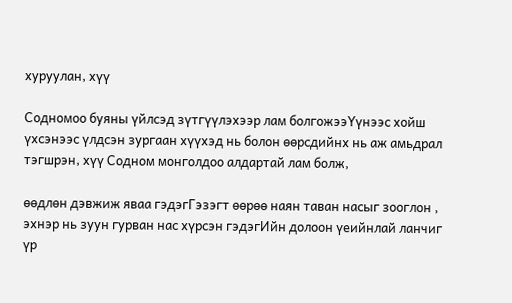хуруулан, хүү

Содномоо буяны үйлсэд зүтгүүлэхээр лам болгожээҮүнээс хойш үхсэнээс үлдсэн зургаан хүүхэд нь болон өөрсдийнх нь аж амьдрал тэгшрэн, хүү Содном монголдоо алдартай лам болж,

өөдлөн дэвжиж яваа гэдэгГэзэгт өөрөө наян таван насыг зооглон , эхнэр нь зуун гурван нас хүрсэн гэдэгИйн долоон үеийнлай ланчиг үр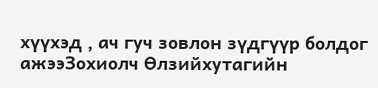хүүхэд , ач гуч зовлон зүдгүүр болдог ажээЗохиолч Өлзийхутагийн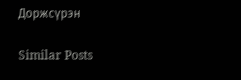Доржсүрэн

Similar Posts